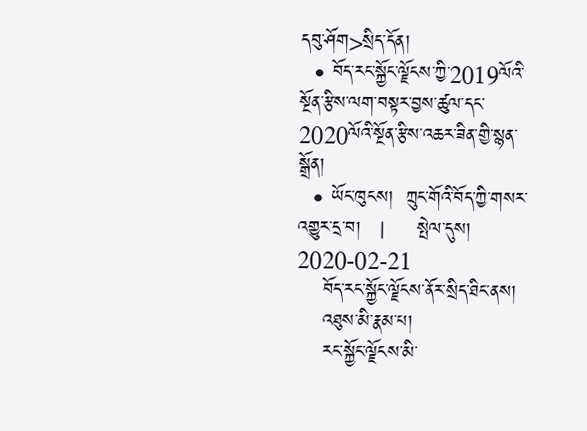དབུ་ཤོག>སྲིད་དོན།
  • བོད་རང་སྐྱོང་ལྗོངས་ཀྱི་2019ལོའི་སྔོན་རྩིས་ལག་བསྟར་བྱས་ཚུལ་དང་2020ལོའི་སྔོན་རྩིས་འཆར་ཟིན་གྱི་སྙན་སྒྲོན།
  • ཡོང་ཁུངས།  ཀྲུང་གོའི་བོད་ཀྱི་གསར་འགྱུར་དྲ་བ།   |     སྤེལ་དུས།  2020-02-21
    བོད་རང་སྐྱོང་ལྗོངས་ནོར་སྲིད་ཐིང་ནས།
    འཐུས་མི་རྣམ་པ།
    རང་སྐྱོང་ལྗོངས་མི་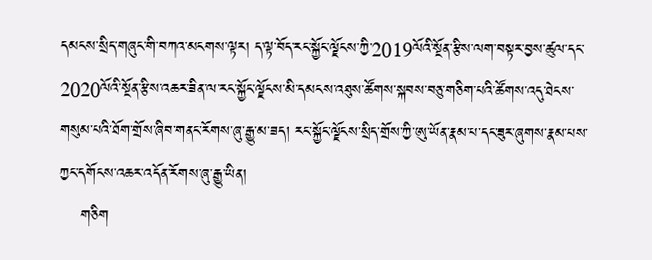དམངས་སྲིད་གཞུང་གི་བཀའ་མངགས་ལྟར། ད་ལྟ་བོད་རང་སྐྱོང་ལྗོངས་ཀྱི་2019ལོའི་སྔོན་རྩིས་ལག་བསྟར་བྱས་ཚུལ་དང་2020ལོའི་སྔོན་རྩིས་འཆར་ཟིན་ལ་རང་སྐྱོང་ལྗོངས་མི་དམངས་འཐུས་ཚོགས་སྐབས་བཅུ་གཅིག་པའི་ཚོགས་འདུ་ཐེངས་གསུམ་པའི་ཐོག་གྲོས་ཞིབ་གནང་རོགས་ཞུ་རྒྱུ་མ་ཟད། རང་སྐྱོང་ལྗོངས་སྲིད་གྲོས་ཀྱི་ཨུ་ཡོན་རྣམ་པ་དང་ཟུར་ཞུགས་རྣམ་པས་ཀྱང་དགོངས་འཆར་འདོན་རོགས་ཞུ་རྒྱུ་ཡིན།
    གཅིག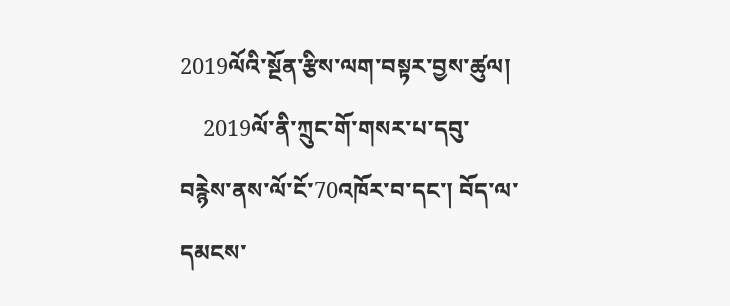2019ལོའི་སྔོན་རྩིས་ལག་བསྟར་བྱས་ཚུལ།
    2019ལོ་ནི་ཀྲུང་གོ་གསར་པ་དབུ་བརྙེས་ནས་ལོ་ངོ་70འཁོར་བ་དང་། བོད་ལ་དམངས་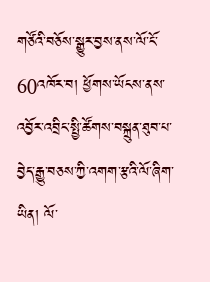གཙོའི་བཅོས་སྒྱུར་བྱས་ནས་ལོ་ངོ་60འཁོར་བ། ཕྱོགས་ཡོངས་ནས་འབྱོར་འབྲིང་སྤྱི་ཚོགས་བསྐྲུན་ཐུབ་པ་བྱེད་རྒྱུ་བཅས་ཀྱི་འགག་རྩའི་ལོ་ཞིག་ཡིན། ལོ་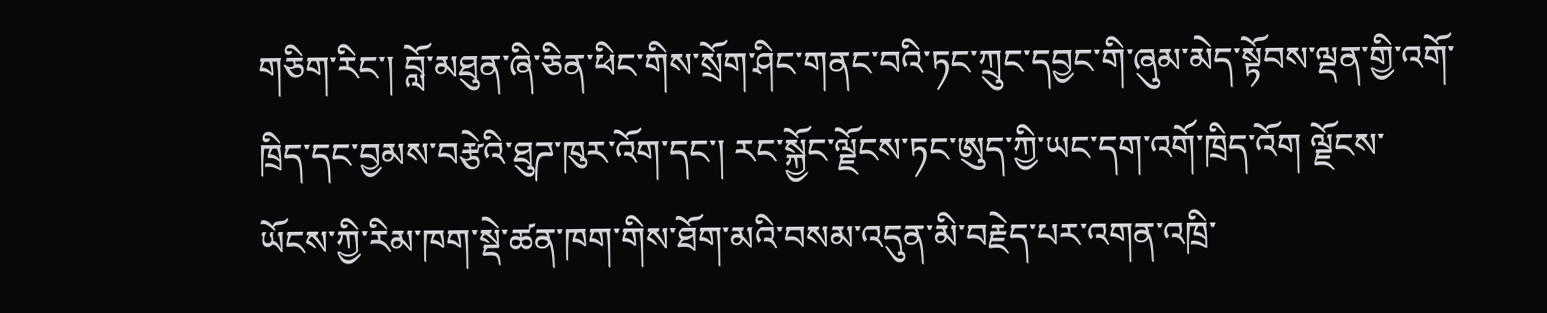གཅིག་རིང་། བློ་མཐུན་ཞི་ཅིན་ཕིང་གིས་སྲོག་ཤིང་གནང་བའི་ཏང་ཀྲུང་དབྱང་གི་ཞུམ་མེད་སྟོབས་ལྡན་གྱི་འགོ་ཁྲིད་དང་བྱམས་བརྩེའི་ཐུཌ་ཁུར་འོག་དང་། རང་སྐྱོང་ལྗོངས་ཏང་ཨུད་ཀྱི་ཡང་དག་འགོ་ཁྲིད་འོག ལྗོངས་ཡོངས་ཀྱི་རིམ་ཁག་སྡེ་ཚན་ཁག་གིས་ཐོག་མའི་བསམ་འདུན་མི་བརྗེད་པར་འགན་འཁྲི་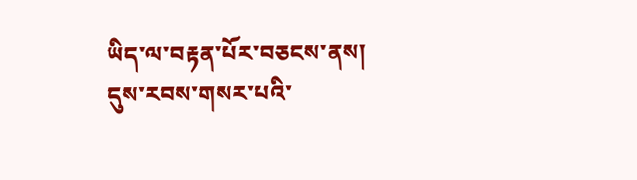ཡིད་ལ་བརྟན་པོར་བཅངས་ནས། དུས་རབས་གསར་པའི་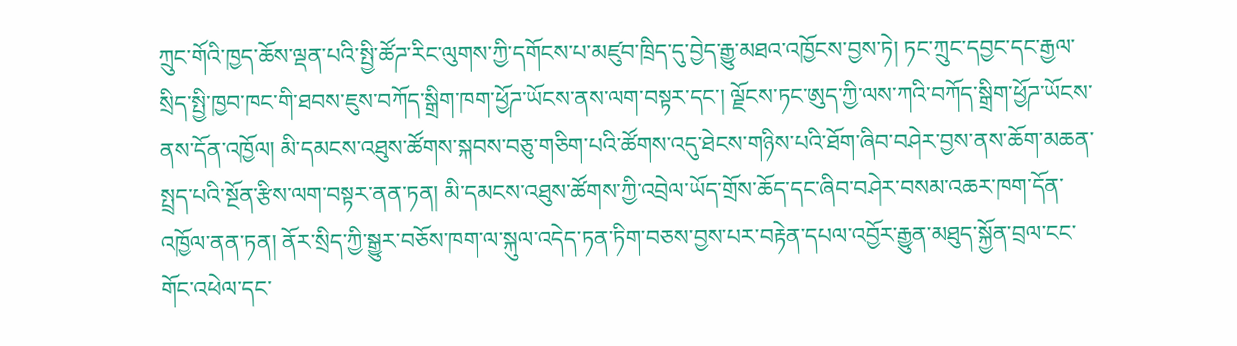ཀྲུང་གོའི་ཁྱད་ཆོས་ལྡན་པའི་སྤྱི་ཚོཌ་རིང་ལུགས་ཀྱི་དགོངས་པ་མཛུབ་ཁྲིད་དུ་བྱེད་རྒྱུ་མཐའ་འཁྱོངས་བྱས་ཏེ། ཏང་ཀྲུང་དབྱང་དང་རྒྱལ་སྲིད་སྤྱི་ཁྱབ་ཁང་གི་ཐབས་ཇུས་བཀོད་སྒྲིག་ཁག་ཕྱོཌ་ཡོངས་ནས་ལག་བསྟར་དང་། ལྗོངས་ཏང་ཨུད་ཀྱི་ལས་ཀའི་བཀོད་སྒྲིག་ཕྱོཌ་ཡོངས་ནས་དོན་འཁྱོལ། མི་དམངས་འཐུས་ཚོགས་སྐབས་བཅུ་གཅིག་པའི་ཚོགས་འདུ་ཐེངས་གཉིས་པའི་ཐོག་ཞིབ་བཤེར་བྱས་ནས་ཆོག་མཆན་སྤྲད་པའི་སྔོན་རྩིས་ལག་བསྟར་ནན་ཏན། མི་དམངས་འཐུས་ཚོགས་ཀྱི་འབྲེལ་ཡོད་གྲོས་ཆོད་དང་ཞིབ་བཤེར་བསམ་འཆར་ཁག་དོན་འཁྱོལ་ནན་ཏན། ནོར་སྲིད་ཀྱི་སྒྱུར་བཅོས་ཁག་ལ་སྐུལ་འདེད་ཏན་ཏིག་བཅས་བྱས་པར་བརྟེན་དཔལ་འབྱོར་རྒྱུན་མཐུད་སྐྱོན་བྲལ་ངང་གོང་འཕེལ་དང་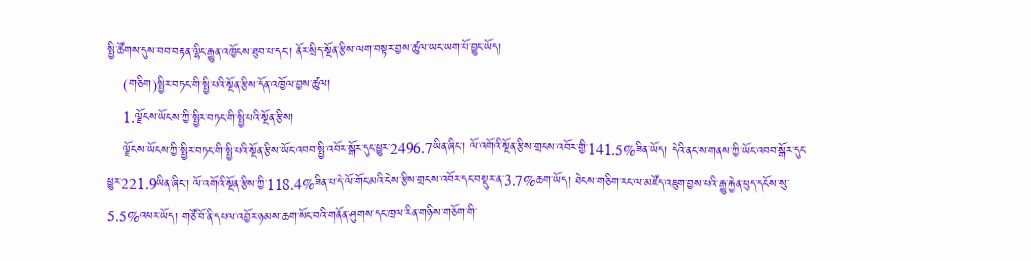སྤྱི་ཚོགས་དུས་བབ་བརྟན་ལྷིང་རྒྱུན་འཁྱོངས་ཐུབ་པ་དང་། ནོར་སྲིད་སྔོན་རྩིས་ལག་བསྟར་བྱས་ཚུལ་ཡང་ཡག་པོ་བྱུང་ཡོད།
    (གཅིག)སྤྱིར་བཏང་གི་སྤྱི་པའི་སྔོན་རྩིས་དོན་འཁྱོལ་བྱས་ཚུལ།
    1.ལྗོངས་ཡོངས་ཀྱི་སྤྱིར་བཏང་གི་སྤྱི་པའི་སྔོན་རྩིས།
    ལྗོངས་ཡོངས་ཀྱི་སྤྱིར་བཏང་གི་སྤྱི་པའི་སྔོན་རྩིས་ཡོང་འབབ་སྤྱི་འབོར་སྒོར་དུང་ཕྱུར་2496.7ཡིན་ཞིང་། ལོ་འགོའི་སྔོན་རྩིས་གྲངས་འབོར་གྱི་141.5%ཟིན་ཡོད། དེའི་ནང་ས་གནས་ཀྱི་ཡོང་འབབ་སྒོར་དུང་ཕྱུར་221.9ཡིན་ཞིང་། ལོ་འགོའི་སྔོན་རྩིས་ཀྱི་118.4%ཟིན་པ་དེ་ལོ་གོང་མའི་ངེས་རྩིས་གྲངས་འབོར་དང་བསྡུར་ན་3.7%ཆག་ཡོད། ཐེངས་གཅིག་རང་ལ་མཛོད་འཇུག་བྱས་པའི་རྒྱུ་རྐྱེན་ཕུད་དངོས་སུ་5.5%འཕར་ཡོད། གཙོ་བོ་ནི་དཔལ་འབྱོར་ཉམས་ཆག་སོང་བའི་གནོན་ཤུགས་དང་ཁྲལ་རིན་གཉིས་གཅོག་གི་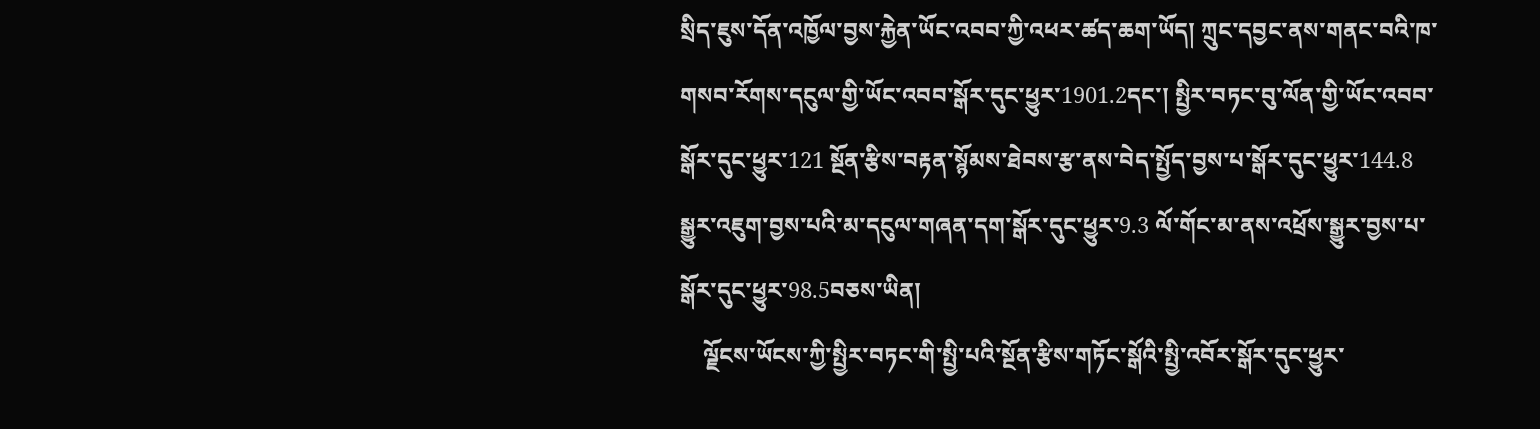སྲིད་ཇུས་དོན་འཁྱོལ་བྱས་རྐྱེན་ཡོང་འབབ་ཀྱི་འཕར་ཚད་ཆག་ཡོད། ཀྲུང་དབྱང་ནས་གནང་བའི་ཁ་གསབ་རོགས་དངུལ་གྱི་ཡོང་འབབ་སྒོར་དུང་ཕྱུར་1901.2དང་། སྤྱིར་བཏང་བུ་ལོན་གྱི་ཡོང་འབབ་སྒོར་དུང་ཕྱུར་121 སྔོན་རྩིས་བརྟན་སྙོམས་ཐེབས་རྩ་ནས་བེད་སྤྱོད་བྱས་པ་སྒོར་དུང་ཕྱུར་144.8 སྒྱུར་འཇུག་བྱས་པའི་མ་དངུལ་གཞན་དག་སྒོར་དུང་ཕྱུར་9.3 ལོ་གོང་མ་ནས་འཕྲོས་སྒྱུར་བྱས་པ་སྒོར་དུང་ཕྱུར་98.5བཅས་ཡིན།
    ལྗོངས་ཡོངས་ཀྱི་སྤྱིར་བཏང་གི་སྤྱི་པའི་སྔོན་རྩིས་གཏོང་སྒོའི་སྤྱི་འབོར་སྒོར་དུང་ཕྱུར་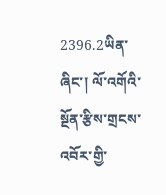2396.2ཡིན་ཞིང་། ལོ་འགོའི་སྔོན་རྩིས་གྲངས་འབོར་གྱི་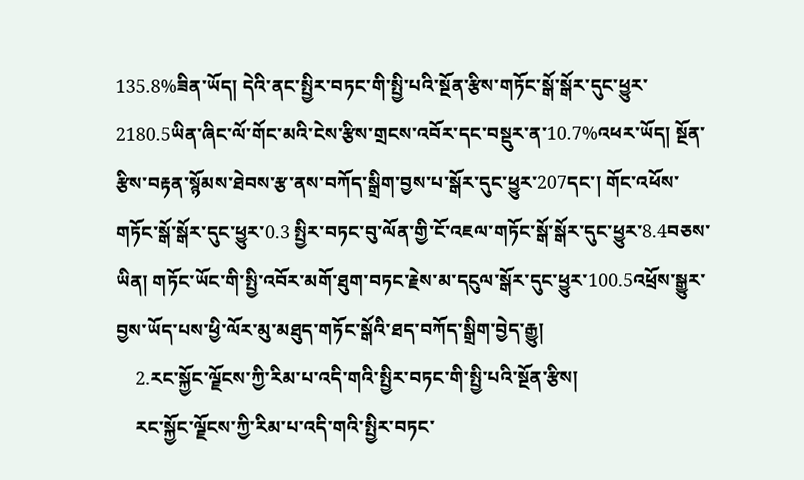135.8%ཟིན་ཡོད། དེའི་ནང་སྤྱིར་བཏང་གི་སྤྱི་པའི་སྔོན་རྩིས་གཏོང་སྒོ་སྒོར་དུང་ཕྱུར་2180.5ཡིན་ཞིང་ལོ་གོང་མའི་ངེས་རྩིས་གྲངས་འབོར་དང་བསྡུར་ན་10.7%འཕར་ཡོད། སྔོན་རྩིས་བརྟན་སྙོམས་ཐེབས་རྩ་ནས་བཀོད་སྒྲིག་བྱས་པ་སྒོར་དུང་ཕྱུར་207དང་། གོང་འཕོས་གཏོང་སྒོ་སྒོར་དུང་ཕྱུར་0.3 སྤྱིར་བཏང་བུ་ལོན་གྱི་ངོ་འཇལ་གཏོང་སྒོ་སྒོར་དུང་ཕྱུར་8.4བཅས་ཡིན། གཏོང་ཡོང་གི་སྤྱི་འབོར་མགོ་ཐུག་བཏང་རྗེས་མ་དངུལ་སྒོར་དུང་ཕྱུར་100.5འཕྲོས་སྒྱུར་བྱས་ཡོད་པས་ཕྱི་ལོར་མུ་མཐུད་གཏོང་སྒོའི་ཐད་བཀོད་སྒྲིག་བྱེད་རྒྱུ།
    2.རང་སྐྱོང་ལྗོངས་ཀྱི་རིམ་པ་འདི་གའི་སྤྱིར་བཏང་གི་སྤྱི་པའི་སྔོན་རྩིས།
    རང་སྐྱོང་ལྗོངས་ཀྱི་རིམ་པ་འདི་གའི་སྤྱིར་བཏང་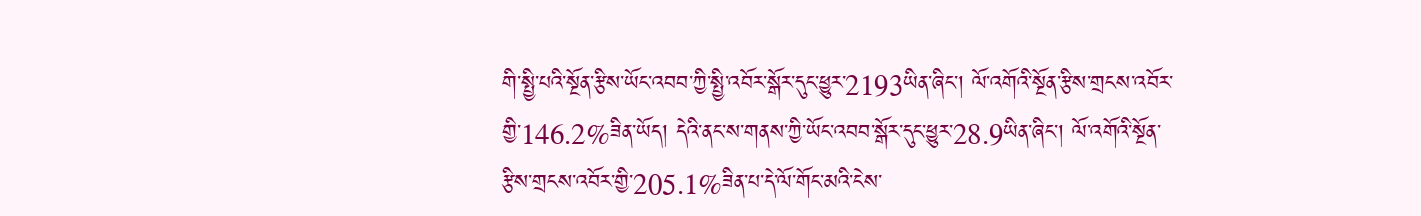གི་སྤྱི་པའི་སྔོན་རྩིས་ཡོང་འབབ་ཀྱི་སྤྱི་འབོར་སྒོར་དུང་ཕྱུར་2193ཡིན་ཞིང་། ལོ་འགོའི་སྔོན་རྩིས་གྲངས་འབོར་གྱི་146.2%ཟིན་ཡོད། དེའི་ནང་ས་གནས་ཀྱི་ཡོང་འབབ་སྒོར་དུང་ཕྱུར་28.9ཡིན་ཞིང་། ལོ་འགོའི་སྔོན་རྩིས་གྲངས་འབོར་གྱི་205.1%ཟིན་པ་དེ་ལོ་གོང་མའི་ངེས་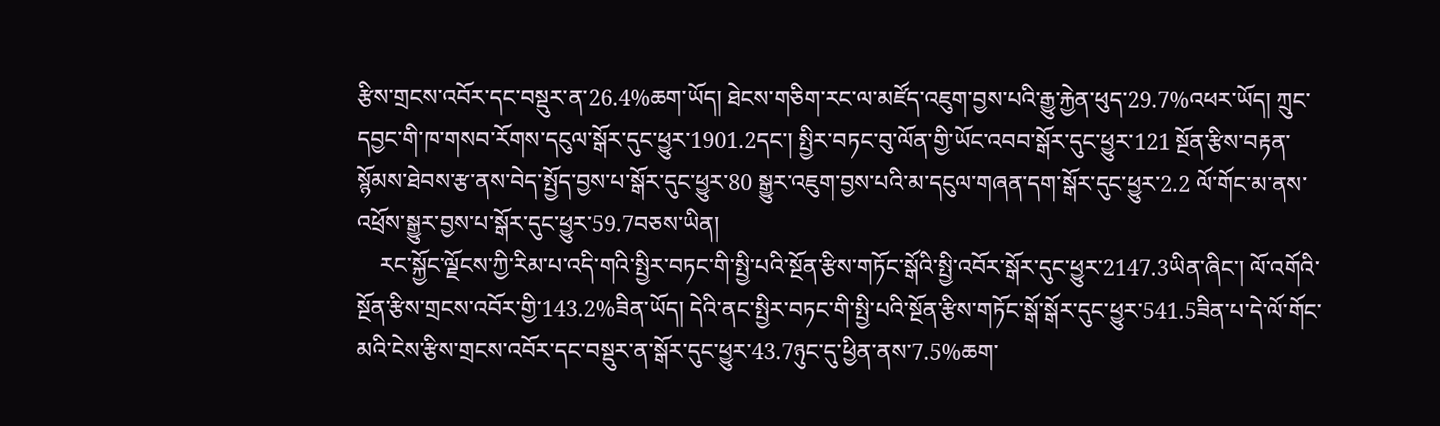རྩིས་གྲངས་འབོར་དང་བསྡུར་ན་26.4%ཆག་ཡོད། ཐེངས་གཅིག་རང་ལ་མཛོད་འཇུག་བྱས་པའི་རྒྱུ་རྐྱེན་ཕུད་29.7%འཕར་ཡོད། ཀྲུང་དབྱང་གི་ཁ་གསབ་རོགས་དངུལ་སྒོར་དུང་ཕྱུར་1901.2དང་། སྤྱིར་བཏང་བུ་ལོན་གྱི་ཡོང་འབབ་སྒོར་དུང་ཕྱུར་121 སྔོན་རྩིས་བརྟན་སྙོམས་ཐེབས་རྩ་ནས་བེད་སྤྱོད་བྱས་པ་སྒོར་དུང་ཕྱུར་80 སྒྱུར་འཇུག་བྱས་པའི་མ་དངུལ་གཞན་དག་སྒོར་དུང་ཕྱུར་2.2 ལོ་གོང་མ་ནས་འཕྲོས་སྒྱུར་བྱས་པ་སྒོར་དུང་ཕྱུར་59.7བཅས་ཡིན།
    རང་སྐྱོང་ལྗོངས་ཀྱི་རིམ་པ་འདི་གའི་སྤྱིར་བཏང་གི་སྤྱི་པའི་སྔོན་རྩིས་གཏོང་སྒོའི་སྤྱི་འབོར་སྒོར་དུང་ཕྱུར་2147.3ཡིན་ཞིང་། ལོ་འགོའི་སྔོན་རྩིས་གྲངས་འབོར་གྱི་143.2%ཟིན་ཡོད། དེའི་ནང་སྤྱིར་བཏང་གི་སྤྱི་པའི་སྔོན་རྩིས་གཏོང་སྒོ་སྒོར་དུང་ཕྱུར་541.5ཟིན་པ་དེ་ལོ་གོང་མའི་ངེས་རྩིས་གྲངས་འབོར་དང་བསྡུར་ན་སྒོར་དུང་ཕྱུར་43.7ཉུང་དུ་ཕྱིན་ནས་7.5%ཆག་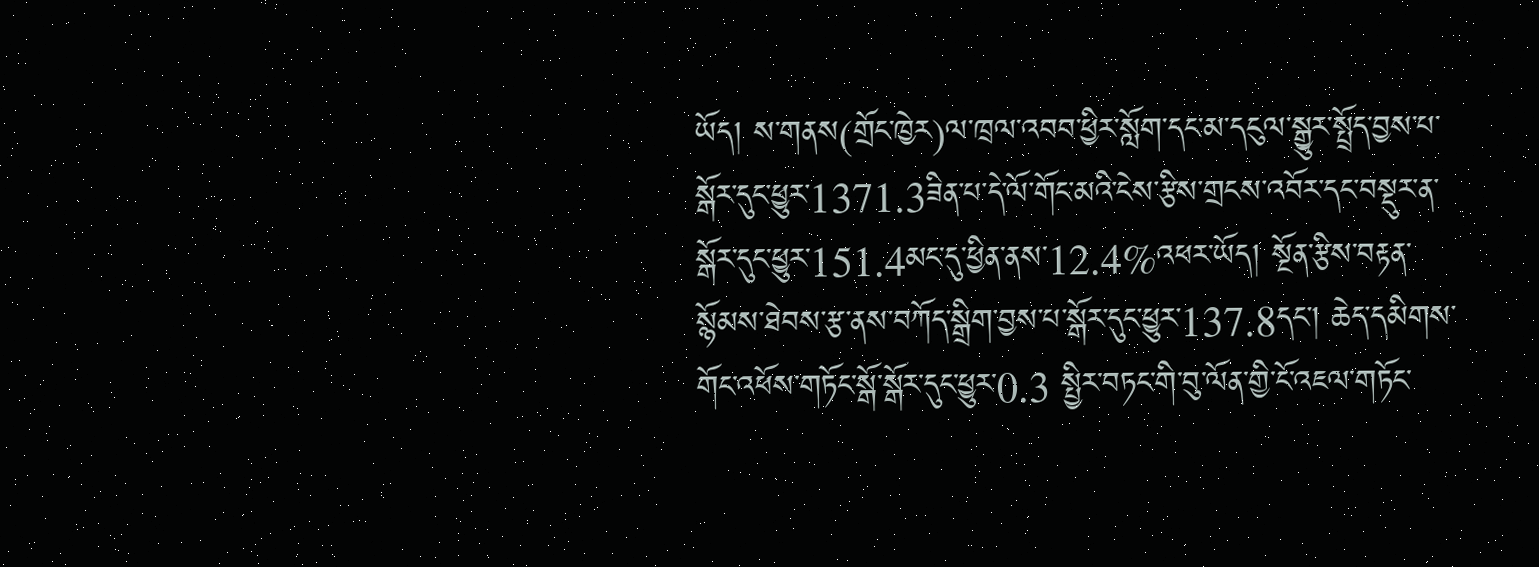ཡོད། ས་གནས(གྲོང་ཁྱེར)ལ་ཁྲལ་འབབ་ཕྱིར་སློག་དང་མ་དངུལ་སྒྱུར་སྤྲོད་བྱས་པ་སྒོར་དུང་ཕྱུར་1371.3ཟིན་པ་དེ་ལོ་གོང་མའི་ངེས་རྩིས་གྲངས་འབོར་དང་བསྡུར་ན་སྒོར་དུང་ཕྱུར་151.4མང་དུ་ཕྱིན་ནས་12.4%འཕར་ཡོད། སྔོན་རྩིས་བརྟན་སྙོམས་ཐེབས་རྩ་ནས་བཀོད་སྒྲིག་བྱས་པ་སྒོར་དུང་ཕྱུར་137.8དང་། ཆེད་དམིགས་གོང་འཕོས་གཏོང་སྒོ་སྒོར་དུང་ཕྱུར་0.3 སྤྱིར་བཏང་གི་བུ་ལོན་གྱི་ངོ་འཇལ་གཏོང་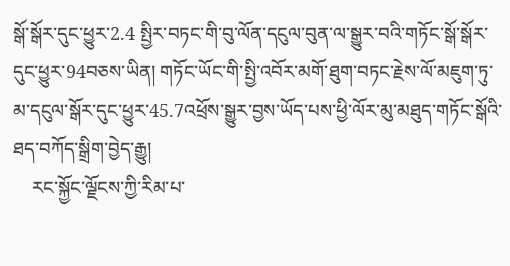སྒོ་སྒོར་དུང་ཕྱུར་2.4 སྤྱིར་བཏང་གི་བུ་ལོན་དངུལ་བུན་ལ་སྒྱུར་བའི་གཏོང་སྒོ་སྒོར་དུང་ཕྱུར་94བཅས་ཡིན། གཏོང་ཡོང་གི་སྤྱི་འབོར་མགོ་ཐུག་བཏང་རྗེས་ལོ་མཇུག་ཏུ་མ་དངུལ་སྒོར་དུང་ཕྱུར་45.7འཕྲོས་སྒྱུར་བྱས་ཡོད་པས་ཕྱི་ལོར་མུ་མཐུད་གཏོང་སྒོའི་ཐད་བཀོད་སྒྲིག་བྱེད་རྒྱུ།
    རང་སྐྱོང་ལྗོངས་ཀྱི་རིམ་པ་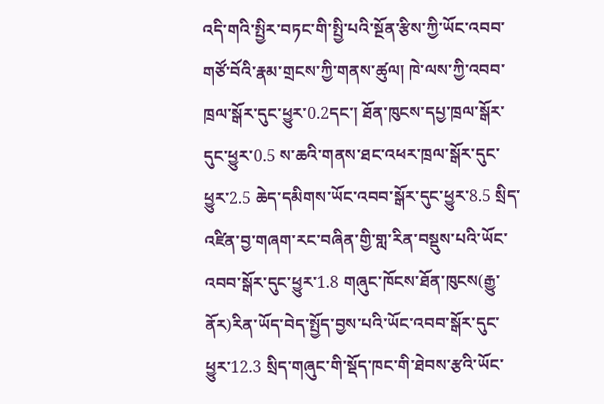འདི་གའི་སྤྱིར་བཏང་གི་སྤྱི་པའི་སྔོན་རྩིས་ཀྱི་ཡོང་འབབ་གཙོ་བོའི་རྣམ་གྲངས་ཀྱི་གནས་ཚུལ། ཁེ་ལས་ཀྱི་འབབ་ཁྲལ་སྒོར་དུང་ཕྱུར་0.2དང་། ཐོན་ཁུངས་དཔྱ་ཁྲལ་སྒོར་དུང་ཕྱུར་0.5 ས་ཆའི་གནས་ཐང་འཕར་ཁྲལ་སྒོར་དུང་ཕྱུར་2.5 ཆེད་དམིགས་ཡོང་འབབ་སྒོར་དུང་ཕྱུར་8.5 སྲིད་འཛིན་བྱ་གཞག་རང་བཞིན་གྱི་གླ་རིན་བསྡུས་པའི་ཡོང་འབབ་སྒོར་དུང་ཕྱུར་1.8 གཞུང་ཁོངས་ཐོན་ཁུངས(རྒྱུ་ནོར)རིན་ཡོད་བེད་སྤྱོད་བྱས་པའི་ཡོང་འབབ་སྒོར་དུང་ཕྱུར་12.3 སྲིད་གཞུང་གི་སྡོད་ཁང་གི་ཐེབས་རྩའི་ཡོང་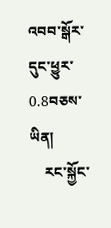འབབ་སྒོར་དུང་ཕྱུར་0.8བཅས་ཡིན།
    རང་སྐྱོང་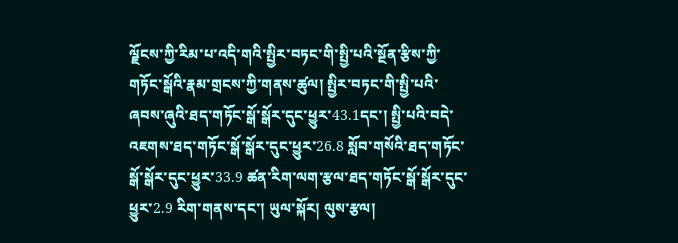ལྗོངས་ཀྱི་རིམ་པ་འདི་གའི་སྤྱིར་བཏང་གི་སྤྱི་པའི་སྔོན་རྩིས་ཀྱི་གཏོང་སྒོའི་རྣམ་གྲངས་ཀྱི་གནས་ཚུལ། སྤྱིར་བཏང་གི་སྤྱི་པའི་ཞབས་ཞུའི་ཐད་གཏོང་སྒོ་སྒོར་དུང་ཕྱུར་43.1དང་། སྤྱི་པའི་བདེ་འཇགས་ཐད་གཏོང་སྒོ་སྒོར་དུང་ཕྱུར་26.8 སློབ་གསོའི་ཐད་གཏོང་སྒོ་སྒོར་དུང་ཕྱུར་33.9 ཚན་རིག་ལག་རྩལ་ཐད་གཏོང་སྒོ་སྒོར་དུང་ཕྱུར་2.9 རིག་གནས་དང་། ཡུལ་སྐོར། ལུས་རྩལ།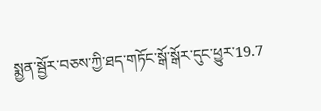སྨྱན་སྦྱོར་བཅས་ཀྱི་ཐད་གཏོང་སྒོ་སྒོར་དུང་ཕྱུར་19.7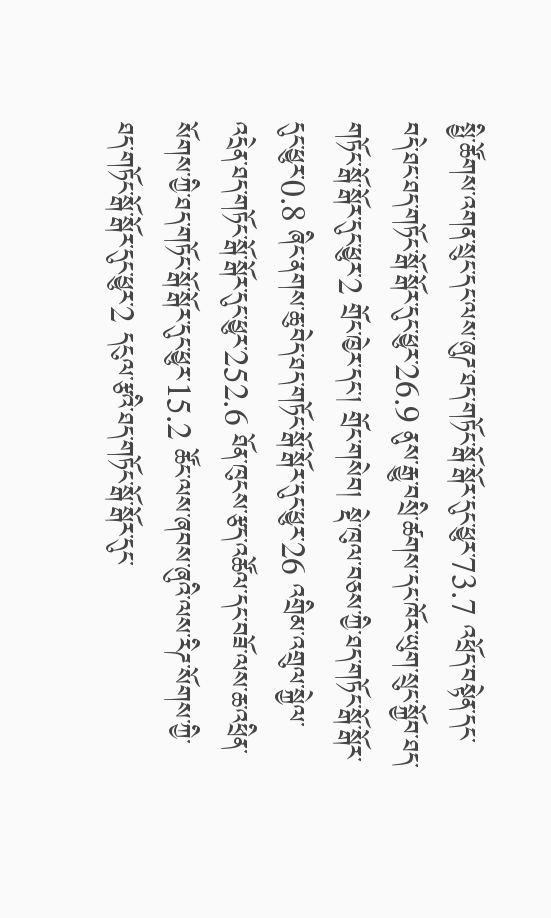སྤྱི་ཚོགས་འགན་སྲུང་དང་ལས་ཞུཌ་ཐད་གཏོང་སྒོ་སྒོར་དུང་ཕྱུར་73.7 འཕྲོད་བསྟེན་དང་བདེ་ཐང་ཐད་གཏོང་སྒོ་སྒོར་དུང་ཕྱུར་26.9 ནུས་རྒྱུ་བསྲི་ཚགས་དང་ཁོར་ཡུག་སྲུང་སྐྱོབ་ཐད་གཏོང་སྒོ་སྒོར་དུང་ཕྱུར་2 གྲོང་ཁྱེར་དང་། གྲོང་གསེབ། སྡེ་ཁུལ་བཅས་ཀྱི་ཐད་གཏོང་སྒོ་སྒོར་དུང་ཕྱུར་0.8 ཞིང་ནགས་ཆུ་བེད་ཐད་གཏོང་སྒོ་སྒོར་དུང་ཕྱུར་26 འགྲིམ་འགྲུལ་སྐྱེལ་འདྲེན་ཐད་གཏོང་སྒོ་སྒོར་དུང་ཕྱུར་252.6 ཐོན་ཁུངས་རྩད་འཚོལ་དང་བཟོ་ལས་ཆ་འཕྲིན་སོགས་ཀྱི་ཐད་གཏོང་སྒོ་སྒོར་དུང་ཕྱུར་15.2 ཚོང་ལས་ཞབས་ཞུའི་ལས་རིཌ་སོགས་ཀྱི་ཐད་གཏོང་སྒོ་སྒོར་དུང་ཕྱུར་2 དངུལ་རྩའི་ཐད་གཏོང་སྒོ་སྒོར་དུང་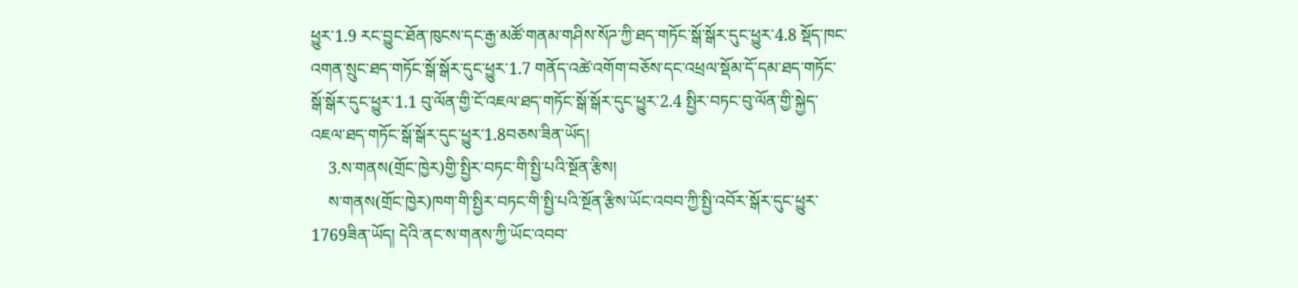ཕྱུར་1.9 རང་བྱུང་ཐོན་ཁུངས་དང་རྒྱ་མཚོ་གནམ་གཤིས་སོཌ་ཀྱི་ཐད་གཏོང་སྒོ་སྒོར་དུང་ཕྱུར་4.8 སྡོད་ཁང་འགན་སྲུང་ཐད་གཏོང་སྒོ་སྒོར་དུང་ཕྱུར་1.7 གནོད་འཚེ་འགོག་བཅོས་དང་འཕྲལ་སྡོམ་དོ་དམ་ཐད་གཏོང་སྒོ་སྒོར་དུང་ཕྱུར་1.1 བུ་ལོན་གྱི་ངོ་འཇལ་ཐད་གཏོང་སྒོ་སྒོར་དུང་ཕྱུར་2.4 སྤྱིར་བཏང་བུ་ལོན་གྱི་སྐྱེད་འཇལ་ཐད་གཏོང་སྒོ་སྒོར་དུང་ཕྱུར་1.8བཅས་ཟིན་ཡོད།
    3.ས་གནས(གྲོང་ཁྱེར)གྱི་སྤྱིར་བཏང་གི་སྤྱི་པའི་སྔོན་རྩིས།
    ས་གནས(གྲོང་ཁྱེར)ཁག་གི་སྤྱིར་བཏང་གི་སྤྱི་པའི་སྔོན་རྩིས་ཡོང་འབབ་ཀྱི་སྤྱི་འབོར་སྒོར་དུང་ཕྱུར་1769ཟིན་ཡོད། དེའི་ནང་ས་གནས་ཀྱི་ཡོང་འབབ་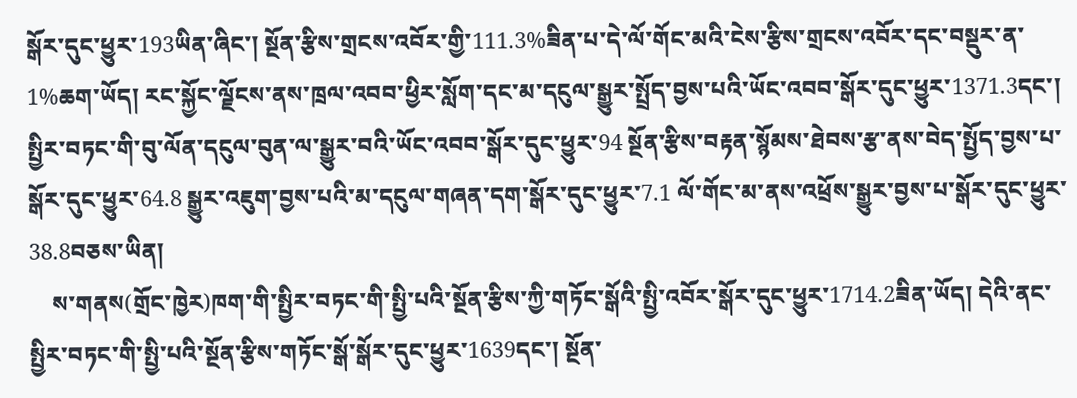སྒོར་དུང་ཕྱུར་193ཡིན་ཞིང་། སྔོན་རྩིས་གྲངས་འབོར་གྱི་111.3%ཟིན་པ་དེ་ལོ་གོང་མའི་ངེས་རྩིས་གྲངས་འབོར་དང་བསྡུར་ན་1%ཆག་ཡོད། རང་སྐྱོང་ལྗོངས་ནས་ཁྲལ་འབབ་ཕྱིར་སློག་དང་མ་དངུལ་སྒྱུར་སྤྲོད་བྱས་པའི་ཡོང་འབབ་སྒོར་དུང་ཕྱུར་1371.3དང་། སྤྱིར་བཏང་གི་བུ་ལོན་དངུལ་བུན་ལ་སྒྱུར་བའི་ཡོང་འབབ་སྒོར་དུང་ཕྱུར་94 སྔོན་རྩིས་བརྟན་སྙོམས་ཐེབས་རྩ་ནས་བེད་སྤྱོད་བྱས་པ་སྒོར་དུང་ཕྱུར་64.8 སྒྱུར་འཇུག་བྱས་པའི་མ་དངུལ་གཞན་དག་སྒོར་དུང་ཕྱུར་7.1 ལོ་གོང་མ་ནས་འཕྲོས་སྒྱུར་བྱས་པ་སྒོར་དུང་ཕྱུར་38.8བཅས་ཡིན།
    ས་གནས(གྲོང་ཁྱེར)ཁག་གི་སྤྱིར་བཏང་གི་སྤྱི་པའི་སྔོན་རྩིས་ཀྱི་གཏོང་སྒོའི་སྤྱི་འབོར་སྒོར་དུང་ཕྱུར་1714.2ཟིན་ཡོད། དེའི་ནང་སྤྱིར་བཏང་གི་སྤྱི་པའི་སྔོན་རྩིས་གཏོང་སྒོ་སྒོར་དུང་ཕྱུར་1639དང་། སྔོན་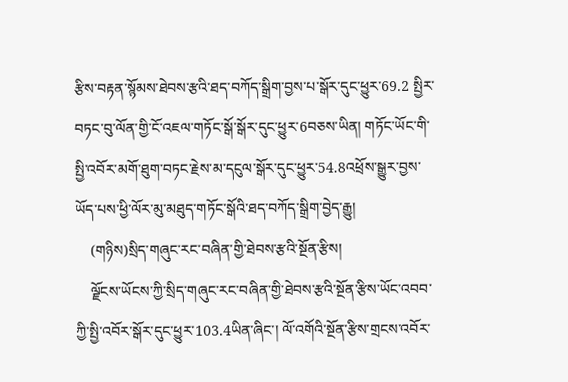རྩིས་བརྟན་སྙོམས་ཐེབས་རྩའི་ཐད་བཀོད་སྒྲིག་བྱས་པ་སྒོར་དུང་ཕྱུར་69.2 སྤྱིར་བཏང་བུ་ལོན་གྱི་ངོ་འཇལ་གཏོང་སྒོ་སྒོར་དུང་ཕྱུར་6བཅས་ཡིན། གཏོང་ཡོང་གི་སྤྱི་འབོར་མགོ་ཐུག་བཏང་རྗེས་མ་དངུལ་སྒོར་དུང་ཕྱུར་54.8འཕྲོས་སྒྱུར་བྱས་ཡོད་པས་ཕྱི་ལོར་མུ་མཐུད་གཏོང་སྒོའི་ཐད་བཀོད་སྒྲིག་བྱེད་རྒྱུ།
    (གཉིས)སྲིད་གཞུང་རང་བཞིན་གྱི་ཐེབས་རྩའི་སྔོན་རྩིས།
    ལྗོངས་ཡོངས་ཀྱི་སྲིད་གཞུང་རང་བཞིན་གྱི་ཐེབས་རྩའི་སྔོན་རྩིས་ཡོང་འབབ་ཀྱི་སྤྱི་འབོར་སྒོར་དུང་ཕྱུར་103.4ཡིན་ཞིང་། ལོ་འགོའི་སྔོན་རྩིས་གྲངས་འབོར་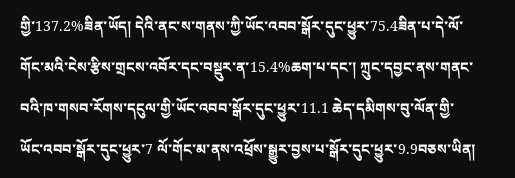གྱི་137.2%ཟིན་ཡོད། དེའི་ནང་ས་གནས་ཀྱི་ཡོང་འབབ་སྒོར་དུང་ཕྱུར་75.4ཟིན་པ་དེ་ལོ་གོང་མའི་ངེས་རྩིས་གྲངས་འབོར་དང་བསྡུར་ན་15.4%ཆག་པ་དང་། ཀྲུང་དབྱང་ནས་གནང་བའི་ཁ་གསབ་རོགས་དངུལ་གྱི་ཡོང་འབབ་སྒོར་དུང་ཕྱུར་11.1 ཆེད་དམིགས་བུ་ལོན་གྱི་ཡོང་འབབ་སྒོར་དུང་ཕྱུར་7 ལོ་གོང་མ་ནས་འཕྲོས་སྒྱུར་བྱས་པ་སྒོར་དུང་ཕྱུར་9.9བཅས་ཡིན།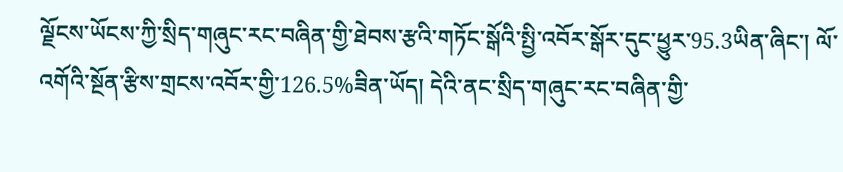ལྗོངས་ཡོངས་ཀྱི་སྲིད་གཞུང་རང་བཞིན་གྱི་ཐེབས་རྩའི་གཏོང་སྒོའི་སྤྱི་འབོར་སྒོར་དུང་ཕྱུར་95.3ཡིན་ཞིང་། ལོ་འགོའི་སྔོན་རྩིས་གྲངས་འབོར་གྱི་126.5%ཟིན་ཡོད། དེའི་ནང་སྲིད་གཞུང་རང་བཞིན་གྱི་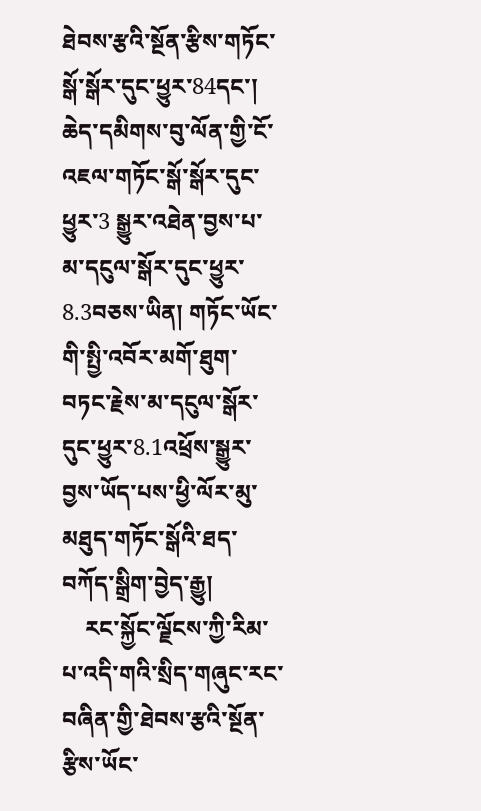ཐེབས་རྩའི་སྔོན་རྩིས་གཏོང་སྒོ་སྒོར་དུང་ཕྱུར་84དང་། ཆེད་དམིགས་བུ་ལོན་གྱི་ངོ་འཇལ་གཏོང་སྒོ་སྒོར་དུང་ཕྱུར་3 སྒྱུར་འཐེན་བྱས་པ་མ་དངུལ་སྒོར་དུང་ཕྱུར་8.3བཅས་ཡིན། གཏོང་ཡོང་གི་སྤྱི་འབོར་མགོ་ཐུག་བཏང་རྗེས་མ་དངུལ་སྒོར་དུང་ཕྱུར་8.1འཕྲོས་སྒྱུར་བྱས་ཡོད་པས་ཕྱི་ལོར་མུ་མཐུད་གཏོང་སྒོའི་ཐད་བཀོད་སྒྲིག་བྱེད་རྒྱུ།
    རང་སྐྱོང་ལྗོངས་ཀྱི་རིམ་པ་འདི་གའི་སྲིད་གཞུང་རང་བཞིན་གྱི་ཐེབས་རྩའི་སྔོན་རྩིས་ཡོང་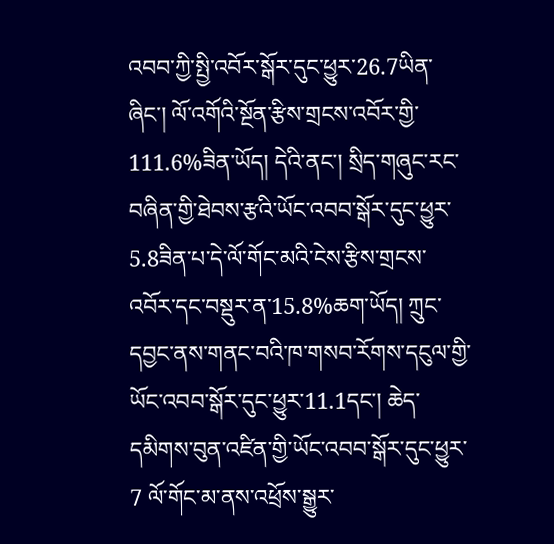འབབ་ཀྱི་སྤྱི་འབོར་སྒོར་དུང་ཕྱུར་26.7ཡིན་ཞིང་། ལོ་འགོའི་སྔོན་རྩིས་གྲངས་འབོར་གྱི་111.6%ཟིན་ཡོད། དེའི་ནང་། སྲིད་གཞུང་རང་བཞིན་གྱི་ཐེབས་རྩའི་ཡོང་འབབ་སྒོར་དུང་ཕྱུར་5.8ཟིན་པ་དེ་ལོ་གོང་མའི་ངེས་རྩིས་གྲངས་འབོར་དང་བསྡུར་ན་15.8%ཆག་ཡོད། ཀྲུང་དབྱང་ནས་གནང་བའི་ཁ་གསབ་རོགས་དངུལ་གྱི་ཡོང་འབབ་སྒོར་དུང་ཕྱུར་11.1དང་། ཆེད་དམིགས་བུན་འཛིན་གྱི་ཡོང་འབབ་སྒོར་དུང་ཕྱུར་7 ལོ་གོང་མ་ནས་འཕྲོས་སྒྱུར་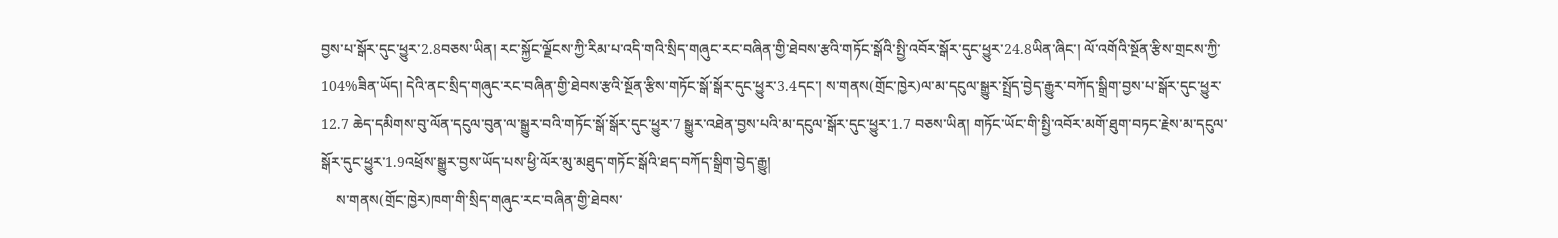བྱས་པ་སྒོར་དུང་ཕྱུར་2.8བཅས་ཡིན། རང་སྐྱོང་ལྗོངས་ཀྱི་རིམ་པ་འདི་གའི་སྲིད་གཞུང་རང་བཞིན་གྱི་ཐེབས་རྩའི་གཏོང་སྒོའི་སྤྱི་འབོར་སྒོར་དུང་ཕྱུར་24.8ཡིན་ཞིང་། ལོ་འགོའི་སྔོན་རྩིས་གྲངས་ཀྱི་104%ཟིན་ཡོད། དེའི་ནང་སྲིད་གཞུང་རང་བཞིན་གྱི་ཐེབས་རྩའི་སྔོན་རྩིས་གཏོང་སྒོ་སྒོར་དུང་ཕྱུར་3.4དང་། ས་གནས(གྲོང་ཁྱེར)ལ་མ་དངུལ་སྒྱུར་སྤྲོད་བྱེད་རྒྱུར་བཀོད་སྒྲིག་བྱས་པ་སྒོར་དུང་ཕྱུར་12.7 ཆེད་དམིགས་བུ་ལོན་དངུལ་བུན་ལ་སྒྱུར་བའི་གཏོང་སྒོ་སྒོར་དུང་ཕྱུར་7 སྒྱུར་འཐེན་བྱས་པའི་མ་དངུལ་སྒོར་དུང་ཕྱུར་1.7 བཅས་ཡིན། གཏོང་ཡོང་གི་སྤྱི་འབོར་མགོ་ཐུག་བཏང་རྗེས་མ་དངུལ་སྒོར་དུང་ཕྱུར་1.9འཕྲོས་སྒྱུར་བྱས་ཡོད་པས་ཕྱི་ལོར་མུ་མཐུད་གཏོང་སྒོའི་ཐད་བཀོད་སྒྲིག་བྱེད་རྒྱུ།
    ས་གནས(གྲོང་ཁྱེར)ཁག་གི་སྲིད་གཞུང་རང་བཞིན་གྱི་ཐེབས་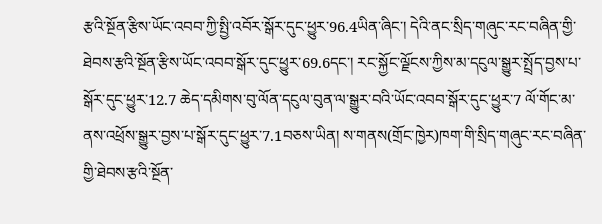རྩའི་སྔོན་རྩིས་ཡོང་འབབ་ཀྱི་སྤྱི་འབོར་སྒོར་དུང་ཕྱུར་96.4ཡིན་ཞིང་། དེའི་ནང་སྲིད་གཞུང་རང་བཞིན་གྱི་ཐེབས་རྩའི་སྔོན་རྩིས་ཡོང་འབབ་སྒོར་དུང་ཕྱུར་69.6དང་། རང་སྐྱོང་ལྗོངས་ཀྱིས་མ་དངུལ་སྒྱུར་སྤྲོད་བྱས་པ་སྒོར་དུང་ཕྱུར་12.7 ཆེད་དམིགས་བུ་ལོན་དངུལ་བུན་ལ་སྒྱུར་བའི་ཡོང་འབབ་སྒོར་དུང་ཕྱུར་7 ལོ་གོང་མ་ནས་འཕྲོས་སྒྱུར་བྱས་པ་སྒོར་དུང་ཕྱུར་7.1བཅས་ཡིན། ས་གནས(གྲོང་ཁྱེར)ཁག་གི་སྲིད་གཞུང་རང་བཞིན་གྱི་ཐེབས་རྩའི་སྔོན་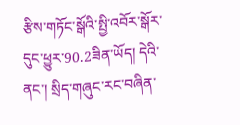རྩིས་གཏོང་སྒོའི་སྤྱི་འབོར་སྒོར་དུང་ཕྱུར་90.2ཟིན་ཡོད། དེའི་ནང་། སྲིད་གཞུང་རང་བཞིན་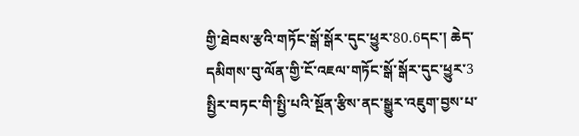གྱི་ཐེབས་རྩའི་གཏོང་སྒོ་སྒོར་དུང་ཕྱུར་80.6དང་། ཆེད་དམིགས་བུ་ལོན་གྱི་ངོ་འཇལ་གཏོང་སྒོ་སྒོར་དུང་ཕྱུར་3 སྤྱིར་བཏང་གི་སྤྱི་པའི་སྔོན་རྩིས་ནང་སྒྱུར་འཇུག་བྱས་པ་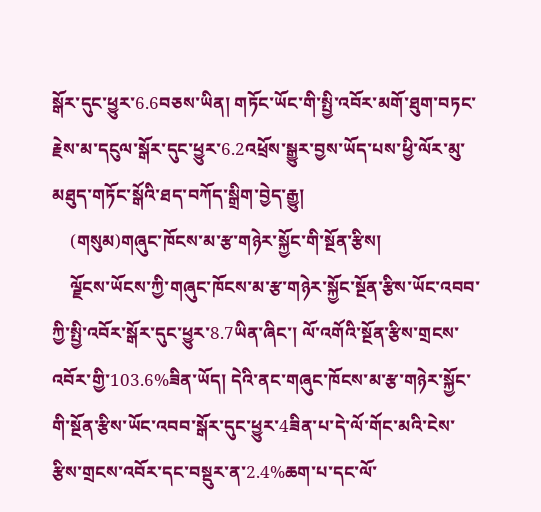སྒོར་དུང་ཕྱུར་6.6བཅས་ཡིན། གཏོང་ཡོང་གི་སྤྱི་འབོར་མགོ་ཐུག་བཏང་རྗེས་མ་དངུལ་སྒོར་དུང་ཕྱུར་6.2འཕྲོས་སྒྱུར་བྱས་ཡོད་པས་ཕྱི་ལོར་མུ་མཐུད་གཏོང་སྒོའི་ཐད་བཀོད་སྒྲིག་བྱེད་རྒྱུ།
    (གསུམ)གཞུང་ཁོངས་མ་རྩ་གཉེར་སྐྱོང་གི་སྔོན་རྩིས།
    ལྗོངས་ཡོངས་ཀྱི་གཞུང་ཁོངས་མ་རྩ་གཉེར་སྐྱོང་སྔོན་རྩིས་ཡོང་འབབ་ཀྱི་སྤྱི་འབོར་སྒོར་དུང་ཕྱུར་8.7ཡིན་ཞིང་། ལོ་འགོའི་སྔོན་རྩིས་གྲངས་འབོར་གྱི་103.6%ཟིན་ཡོད། དེའི་ནང་གཞུང་ཁོངས་མ་རྩ་གཉེར་སྐྱོང་གི་སྔོན་རྩིས་ཡོང་འབབ་སྒོར་དུང་ཕྱུར་4ཟིན་པ་དེ་ལོ་གོང་མའི་ངེས་རྩིས་གྲངས་འབོར་དང་བསྡུར་ན་2.4%ཆག་པ་དང་ལོ་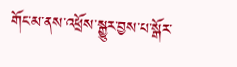གོང་མ་ནས་འཕྲོས་སྒྱུར་བྱས་པ་སྒོར་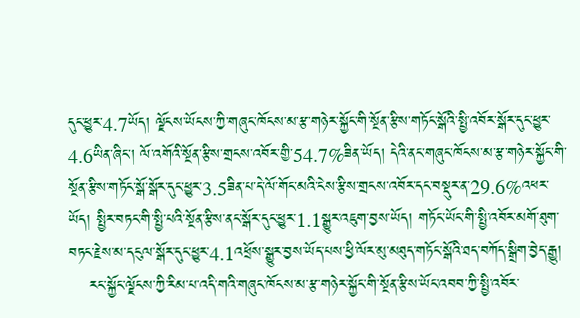དུང་ཕྱུར་4.7ཡོད། ལྗོངས་ཡོངས་ཀྱི་གཞུང་ཁོངས་མ་རྩ་གཉེར་སྐྱོང་གི་སྔོན་རྩིས་གཏོང་སྒོའི་སྤྱི་འབོར་སྒོར་དུང་ཕྱུར་4.6ཡིན་ཞིང་། ལོ་འགོའི་སྔོན་རྩིས་གྲངས་འབོར་གྱི་54.7%ཟིན་ཡོད། དེའི་ནང་གཞུང་ཁོངས་མ་རྩ་གཉེར་སྐྱོང་གི་སྔོན་རྩིས་གཏོང་སྒོ་སྒོར་དུང་ཕྱུར་3.5ཟིན་པ་དེ་ལོ་གོང་མའི་ངེས་རྩིས་གྲངས་འབོར་དང་བསྡུར་ན་29.6%འཕར་ཡོད། སྤྱིར་བཏང་གི་སྤྱི་པའི་སྔོན་རྩིས་ནང་སྒོར་དུང་ཕྱུར་1.1སྒྱུར་འཇུག་བྱས་ཡོད། གཏོང་ཡོང་གི་སྤྱི་འབོར་མགོ་ཐུག་བཏང་རྗེས་མ་དངུལ་སྒོར་དུང་ཕྱུར་4.1འཕྲོས་སྒྱུར་བྱས་ཡོད་པས་ཕྱི་ལོར་མུ་མཐུད་གཏོང་སྒོའི་ཐད་བཀོད་སྒྲིག་བྱེད་རྒྱུ།
    རང་སྐྱོང་ལྗོངས་ཀྱི་རིམ་པ་འདི་གའི་གཞུང་ཁོངས་མ་རྩ་གཉེར་སྐྱོང་གི་སྔོན་རྩིས་ཡོང་འབབ་ཀྱི་སྤྱི་འབོར་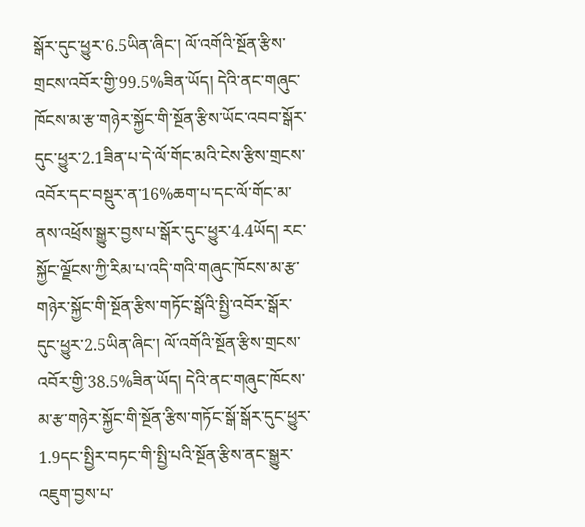སྒོར་དུང་ཕྱུར་6.5ཡིན་ཞིང་། ལོ་འགོའི་སྔོན་རྩིས་གྲངས་འབོར་གྱི་99.5%ཟིན་ཡོད། དེའི་ནང་གཞུང་ཁོངས་མ་རྩ་གཉེར་སྐྱོང་གི་སྔོན་རྩིས་ཡོང་འབབ་སྒོར་དུང་ཕྱུར་2.1ཟིན་པ་དེ་ལོ་གོང་མའི་ངེས་རྩིས་གྲངས་འབོར་དང་བསྡུར་ན་16%ཆག་པ་དང་ལོ་གོང་མ་ནས་འཕྲོས་སྒྱུར་བྱས་པ་སྒོར་དུང་ཕྱུར་4.4ཡོད། རང་སྐྱོང་ལྗོངས་ཀྱི་རིམ་པ་འདི་གའི་གཞུང་ཁོངས་མ་རྩ་གཉེར་སྐྱོང་གི་སྔོན་རྩིས་གཏོང་སྒོའི་སྤྱི་འབོར་སྒོར་དུང་ཕྱུར་2.5ཡིན་ཞིང་། ལོ་འགོའི་སྔོན་རྩིས་གྲངས་འབོར་གྱི་38.5%ཟིན་ཡོད། དེའི་ནང་གཞུང་ཁོངས་མ་རྩ་གཉེར་སྐྱོང་གི་སྔོན་རྩིས་གཏོང་སྒོ་སྒོར་དུང་ཕྱུར་1.9དང་སྤྱིར་བཏང་གི་སྤྱི་པའི་སྔོན་རྩིས་ནང་སྒྱུར་འཇུག་བྱས་པ་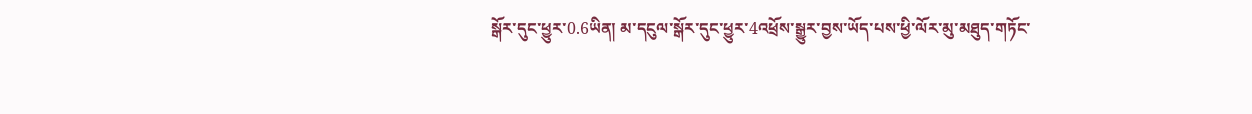སྒོར་དུང་ཕྱུར་0.6ཡིན། མ་དངུལ་སྒོར་དུང་ཕྱུར་4འཕྲོས་སྒྱུར་བྱས་ཡོད་པས་ཕྱི་ལོར་མུ་མཐུད་གཏོང་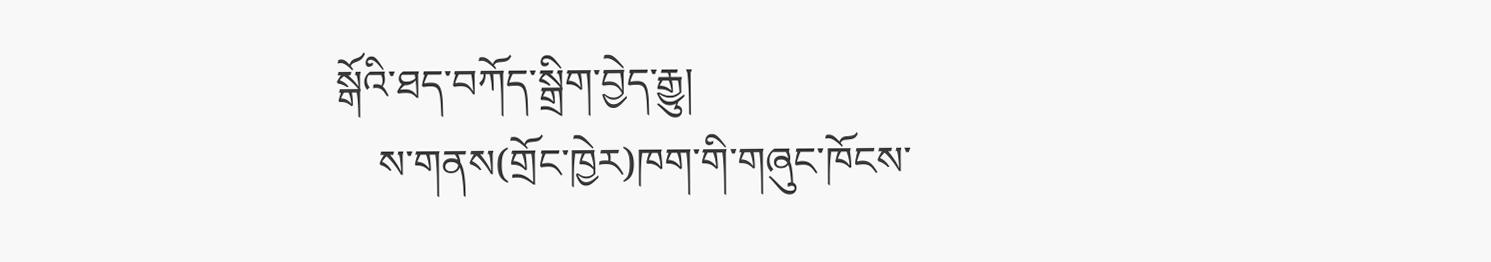སྒོའི་ཐད་བཀོད་སྒྲིག་བྱེད་རྒྱུ།
    ས་གནས(གྲོང་ཁྱེར)ཁག་གི་གཞུང་ཁོངས་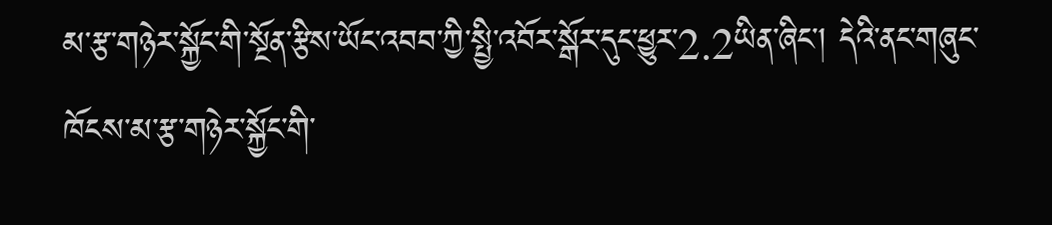མ་རྩ་གཉེར་སྐྱོང་གི་སྔོན་རྩིས་ཡོང་འབབ་ཀྱི་སྤྱི་འབོར་སྒོར་དུང་ཕྱུར་2.2ཡིན་ཞིང་། དེའི་ནང་གཞུང་ཁོངས་མ་རྩ་གཉེར་སྐྱོང་གི་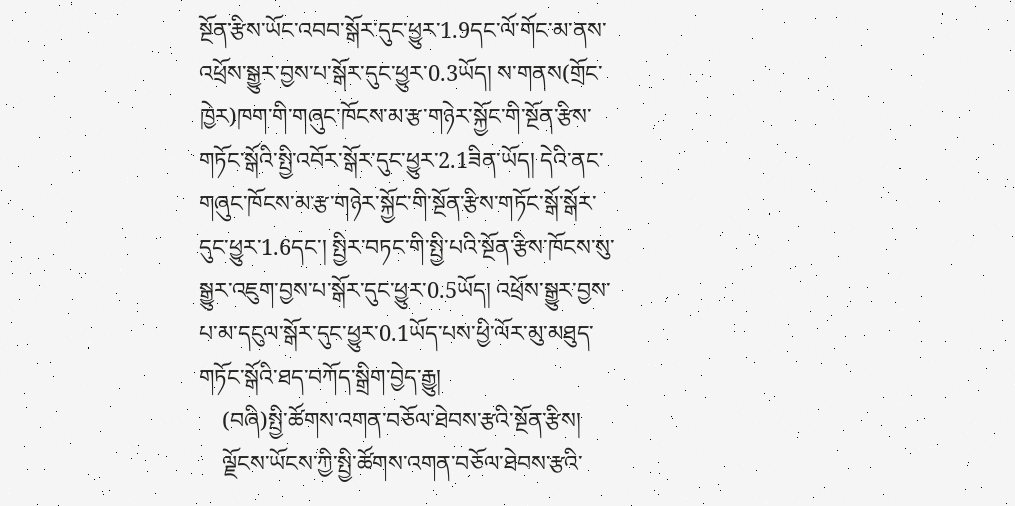སྔོན་རྩིས་ཡོང་འབབ་སྒོར་དུང་ཕྱུར་1.9དང་ལོ་གོང་མ་ནས་འཕྲོས་སྒྱུར་བྱས་པ་སྒོར་དུང་ཕྱུར་0.3ཡོད། ས་གནས(གྲོང་ཁྱེར)ཁག་གི་གཞུང་ཁོངས་མ་རྩ་གཉེར་སྐྱོང་གི་སྔོན་རྩིས་གཏོང་སྒོའི་སྤྱི་འབོར་སྒོར་དུང་ཕྱུར་2.1ཟིན་ཡོད། དེའི་ནང་གཞུང་ཁོངས་མ་རྩ་གཉེར་སྐྱོང་གི་སྔོན་རྩིས་གཏོང་སྒོ་སྒོར་དུང་ཕྱུར་1.6དང་། སྤྱིར་བཏང་གི་སྤྱི་པའི་སྔོན་རྩིས་ཁོངས་སུ་སྒྱུར་འཇུག་བྱས་པ་སྒོར་དུང་ཕྱུར་0.5ཡོད། འཕྲོས་སྒྱུར་བྱས་པ་མ་དངུལ་སྒོར་དུང་ཕྱུར་0.1ཡོད་པས་ཕྱི་ལོར་མུ་མཐུད་གཏོང་སྒོའི་ཐད་བཀོད་སྒྲིག་བྱེད་རྒྱུ།
    (བཞི)སྤྱི་ཚོགས་འགན་བཅོལ་ཐེབས་རྩའི་སྔོན་རྩིས།
    ལྗོངས་ཡོངས་ཀྱི་སྤྱི་ཚོགས་འགན་བཅོལ་ཐེབས་རྩའི་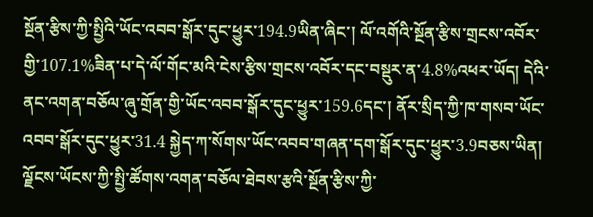སྔོན་རྩིས་ཀྱི་སྤྱིའི་ཡོང་འབབ་སྒོར་དུང་ཕྱུར་194.9ཡིན་ཞིང་། ལོ་འགོའི་སྔོན་རྩིས་གྲངས་འབོར་གྱི་107.1%ཟིན་པ་དེ་ལོ་གོང་མའི་ངེས་རྩིས་གྲངས་འབོར་དང་བསྡུར་ན་4.8%འཕར་ཡོད། དེའི་ནང་འགན་བཅོལ་ཞུ་གྲོན་གྱི་ཡོང་འབབ་སྒོར་དུང་ཕྱུར་159.6དང་། ནོར་སྲིད་ཀྱི་ཁ་གསབ་ཡོང་འབབ་སྒོར་དུང་ཕྱུར་31.4 སྐྱེད་ཀ་སོགས་ཡོང་འབབ་གཞན་དག་སྒོར་དུང་ཕྱུར་3.9བཅས་ཡིན། ལྗོངས་ཡོངས་ཀྱི་སྤྱི་ཚོགས་འགན་བཅོལ་ཐེབས་རྩའི་སྔོན་རྩིས་ཀྱི་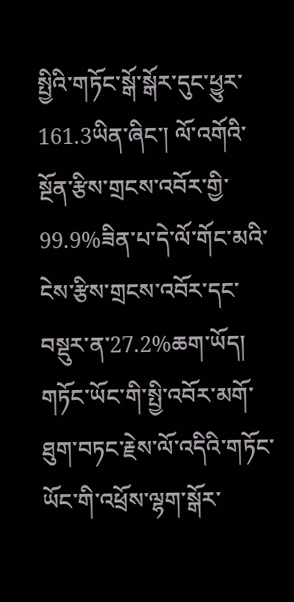སྤྱིའི་གཏོང་སྒོ་སྒོར་དུང་ཕྱུར་161.3ཡིན་ཞིང་། ལོ་འགོའི་སྔོན་རྩིས་གྲངས་འབོར་གྱི་99.9%ཟིན་པ་དེ་ལོ་གོང་མའི་ངེས་རྩིས་གྲངས་འབོར་དང་བསྡུར་ན་27.2%ཆག་ཡོད། གཏོང་ཡོང་གི་སྤྱི་འབོར་མགོ་ཐུག་བཏང་རྗེས་ལོ་འདིའི་གཏོང་ཡོང་གི་འཕྲོས་ལྷག་སྒོར་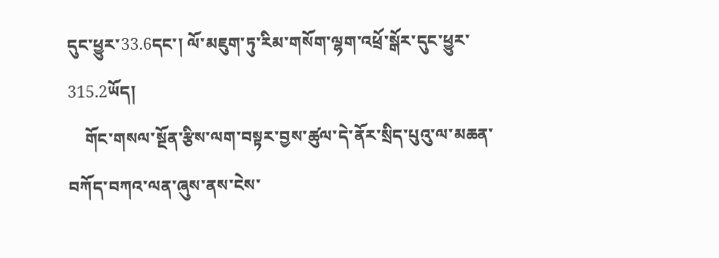དུང་ཕྱུར་33.6དང་། ལོ་མཇུག་ཏུ་རིམ་གསོག་ལྷག་འཕྲོ་སྒོར་དུང་ཕྱུར་315.2ཡོད།
    གོང་གསལ་སྔོན་རྩིས་ལག་བསྟར་བྱས་ཚུལ་དེ་ནོར་སྲིད་པུའུ་ལ་མཆན་བཀོད་བཀའ་ལན་ཞུས་ནས་ངེས་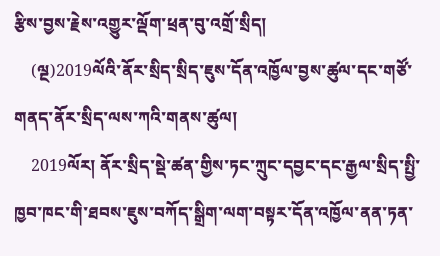རྩིས་བྱས་རྗེས་འགྱུར་ལྡོག་ཕྲན་བུ་འགྲོ་སྲིད།
    (ལྔ)2019ལོའི་ནོར་སྲིད་སྲིད་ཇུས་དོན་འཁྱོལ་བྱས་ཚུལ་དང་གཙོ་གནད་ནོར་སྲིད་ལས་ཀའི་གནས་ཚུལ།
    2019ལོར། ནོར་སྲིད་སྡེ་ཚན་གྱིས་ཏང་ཀྲུང་དབྱང་དང་རྒྱལ་སྲིད་སྤྱི་ཁྱབ་ཁང་གི་ཐབས་ཇུས་བཀོད་སྒྲིག་ལག་བསྟར་དོན་འཁྱོལ་ནན་ཏན་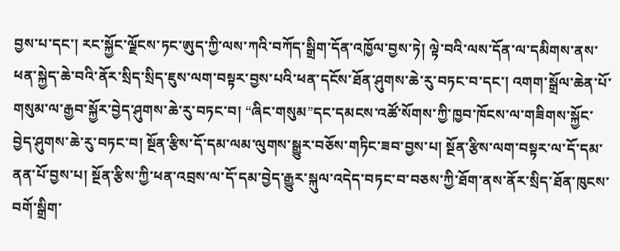བྱས་པ་དང་། རང་སྐྱོང་ལྗོངས་ཏང་ཨུད་ཀྱི་ལས་ཀའི་བཀོད་སྒྲིག་དོན་འཁྱོལ་བྱས་ཏེ། ལྟེ་བའི་ལས་དོན་ལ་དམིགས་ནས་ཕན་སྐྱེད་ཆེ་བའི་ནོར་སྲིད་སྲིད་ཇུས་ལག་བསྟར་བྱས་པའི་ཕན་དངོས་ཐོན་ཤུགས་ཆེ་རུ་བཏང་བ་དང་། འགག་སྒྲོལ་ཆེན་པོ་གསུམ་ལ་རྒྱབ་སྐྱོར་བྱེད་ཤུགས་ཆེ་རུ་བཏང་བ། “ཞིང་གསུམ”དང་དམངས་འཚོ་སོགས་ཀྱི་ཁྱབ་ཁོངས་ལ་གཟིགས་སྐྱོང་བྱེད་ཤུགས་ཆེ་རུ་བཏང་བ། སྔོན་རྩིས་དོ་དམ་ལམ་ལུགས་སྒྱུར་བཅོས་གཏིང་ཟབ་བྱས་པ། སྔོན་རྩིས་ལག་བསྟར་ལ་དོ་དམ་ནན་པོ་བྱས་པ། སྔོན་རྩིས་ཀྱི་ཕན་འབྲས་ལ་དོ་དམ་བྱེད་རྒྱུར་སྐུལ་འདེད་བཏང་བ་བཅས་ཀྱི་ཐོག་ནས་ནོར་སྲིད་ཐོན་ཁུངས་བགོ་སྒྲིག་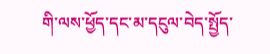གི་ལས་ཕྱོད་དང་མ་དངུལ་བེད་སྤྱོད་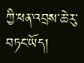ཀྱི་ཕན་འབྲས་ཆེ་རུ་བཏང་ཡོད།